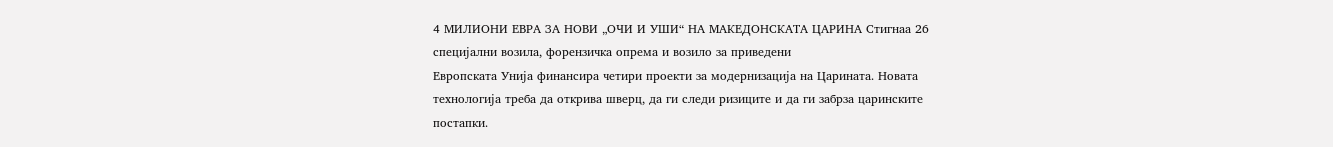4 МИЛИОНИ ЕВРА ЗА НОВИ „ОЧИ И УШИ“ НА МАКЕДОНСКАТА ЦАРИНА Стигнаа 26 специјални возила, форензичка опрема и возило за приведени
Европската Унија финансира четири проекти за модернизација на Царината. Новата технологија треба да открива шверц, да ги следи ризиците и да ги забрза царинските постапки.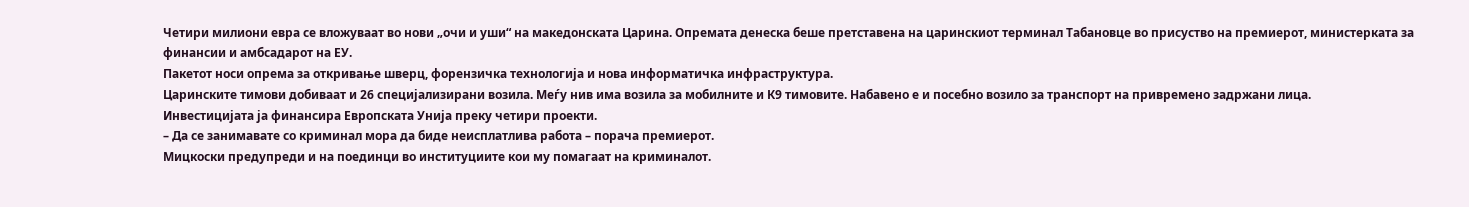Четири милиони евра се вложуваат во нови „очи и уши“ на македонската Царина. Опремата денеска беше претставена на царинскиот терминал Табановце во присуство на премиерот, министерката за финансии и амбсадарот на ЕУ.
Пакетот носи опрема за откривање шверц, форензичка технологија и нова информатичка инфраструктура.
Царинските тимови добиваат и 26 специјализирани возила. Меѓу нив има возила за мобилните и К9 тимовите. Набавено е и посебно возило за транспорт на привремено задржани лица.
Инвестицијата ја финансира Европската Унија преку четири проекти.
– Да се занимавате со криминал мора да биде неисплатлива работа – порача премиерот.
Мицкоски предупреди и на поединци во институциите кои му помагаат на криминалот.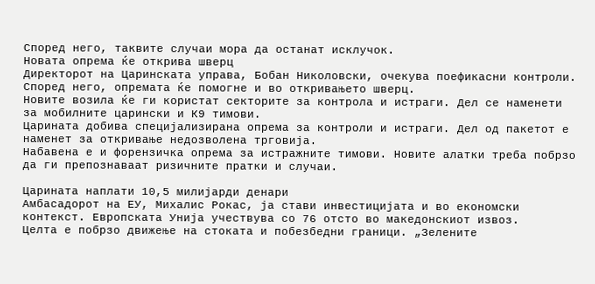Според него, таквите случаи мора да останат исклучок.
Новата опрема ќе открива шверц
Директорот на Царинската управа, Бобан Николовски, очекува поефикасни контроли. Според него, опремата ќе помогне и во откривањето шверц.
Новите возила ќе ги користат секторите за контрола и истраги. Дел се наменети за мобилните царински и К9 тимови.
Царината добива специјализирана опрема за контроли и истраги. Дел од пакетот е наменет за откривање недозволена трговија.
Набавена е и форензичка опрема за истражните тимови. Новите алатки треба побрзо да ги препознаваат ризичните пратки и случаи.

Царината наплати 10,5 милијарди денари
Амбасадорот на ЕУ, Михалис Рокас, ја стави инвестицијата и во економски контекст. Европската Унија учествува со 76 отсто во македонскиот извоз.
Целта е побрзо движење на стоката и побезбедни граници. „Зелените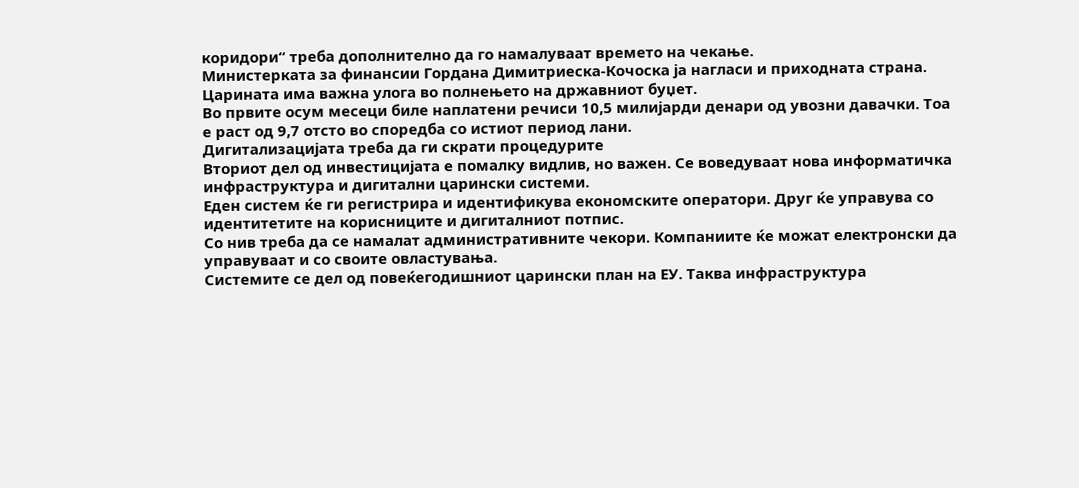коридори“ треба дополнително да го намалуваат времето на чекање.
Министерката за финансии Гордана Димитриеска-Кочоска ја нагласи и приходната страна. Царината има важна улога во полнењето на државниот буџет.
Во првите осум месеци биле наплатени речиси 10,5 милијарди денари од увозни давачки. Тоа е раст од 9,7 отсто во споредба со истиот период лани.
Дигитализацијата треба да ги скрати процедурите
Вториот дел од инвестицијата е помалку видлив, но важен. Се воведуваат нова информатичка инфраструктура и дигитални царински системи.
Еден систем ќе ги регистрира и идентификува економските оператори. Друг ќе управува со идентитетите на корисниците и дигиталниот потпис.
Со нив треба да се намалат административните чекори. Компаниите ќе можат електронски да управуваат и со своите овластувања.
Системите се дел од повеќегодишниот царински план на ЕУ. Таква инфраструктура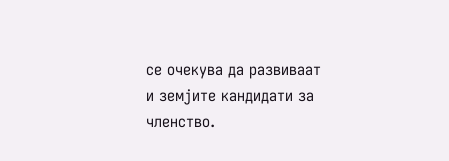се очекува да развиваат и земјите кандидати за членство.